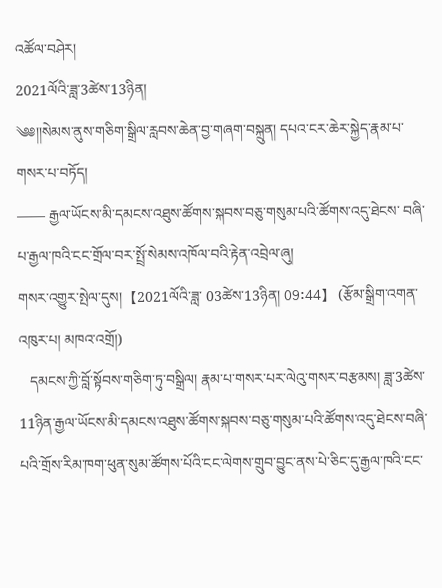འཚོལ་བཤེར།
2021ལོའི་ཟླ་3ཚེས་13ཉིན།
༄༅།།སེམས་ནུས་གཅིག་སྒྲིལ་རླབས་ཆེན་བྱ་གཞག་བསྐྲུན། དཔའ་ངར་ཆེར་སྐྱེད་རྣམ་པ་གསར་པ་བཏོད།
—— རྒྱལ་ཡོངས་མི་དམངས་འཐུས་ཚོགས་སྐབས་བཅུ་གསུམ་པའི་ཚོགས་འདུ་ཐེངས་ བཞི་པ་རྒྱལ་ཁའི་ངང་གྲོལ་བར་སྤྲོ་སེམས་འཁོལ་བའི་རྟེན་འབྲེལ་ཞུ།
གསར་འགྱུར་སྤེལ་དུས།  【2021ལོའི་ཟླ་ 03ཚེས་13ཉིན། 09:44】   (རྩོམ་སྒྲིག་འགན་འཁུར་པ། མཁའ་འགྲོ།)
   དམངས་ཀྱི་བློ་སྟོབས་གཅིག་ཏུ་བསྒྲིལ། རྣམ་པ་གསར་པར་ལེའུ་གསར་བརྩམས། ཟླ་3ཚེས་11ཉིན་རྒྱལ་ཡོངས་མི་དམངས་འཐུས་ཚོགས་སྐབས་བཅུ་གསུམ་པའི་ཚོགས་འདུ་ཐེངས་བཞི་པའི་གྲོས་རིམ་ཁག་ཕུན་སུམ་ཚོགས་པོའི་ངང་ལེགས་གྲུབ་བྱུང་ནས་པེ་ཅིང་དུ་རྒྱལ་ཁའི་ངང་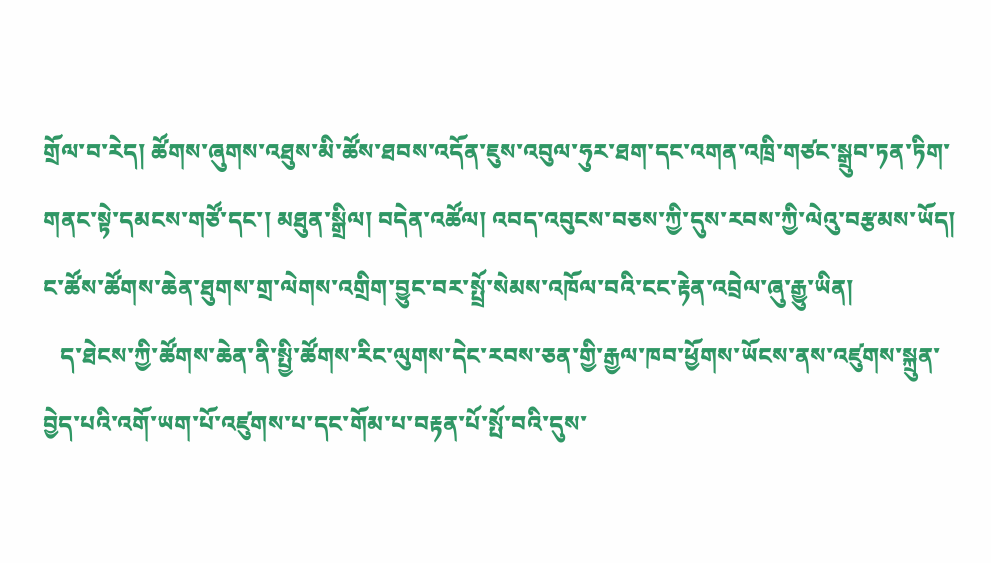གྲོལ་བ་རེད། ཚོགས་ཞུགས་འཐུས་མི་ཚོས་ཐབས་འདོན་ཇུས་འབུལ་ཧུར་ཐག་དང་འགན་འཁྲི་གཙང་སྒྲུབ་ཏན་ཏིག་གནང་སྟེ་དམངས་གཙོ་དང་། མཐུན་སྒྲིལ། བདེན་འཚོལ། འབད་འབུངས་བཅས་ཀྱི་དུས་རབས་ཀྱི་ལེའུ་བརྩམས་ཡོད། ང་ཚོས་ཚོགས་ཆེན་ཐུགས་གྲ་ལེགས་འགྲིག་བྱུང་བར་སྤྲོ་སེམས་འཁོལ་བའི་ངང་རྟེན་འབྲེལ་ཞུ་རྒྱུ་ཡིན།
   ད་ཐེངས་ཀྱི་ཚོགས་ཆེན་ནི་སྤྱི་ཚོགས་རིང་ལུགས་དེང་རབས་ཅན་གྱི་རྒྱལ་ཁབ་ཕྱོགས་ཡོངས་ནས་འཛུགས་སྐྲུན་བྱེད་པའི་འགོ་ཡག་པོ་འཛུགས་པ་དང་གོམ་པ་བརྟན་པོ་སྤོ་བའི་དུས་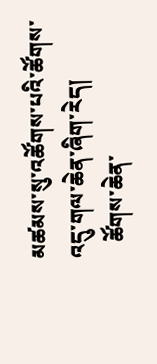མཚམས་སུ་འཚོགས་པའི་ཚོགས་འདུ་གལ་ཆེན་ཞིག་རེད།
   ཚོགས་ཆེན་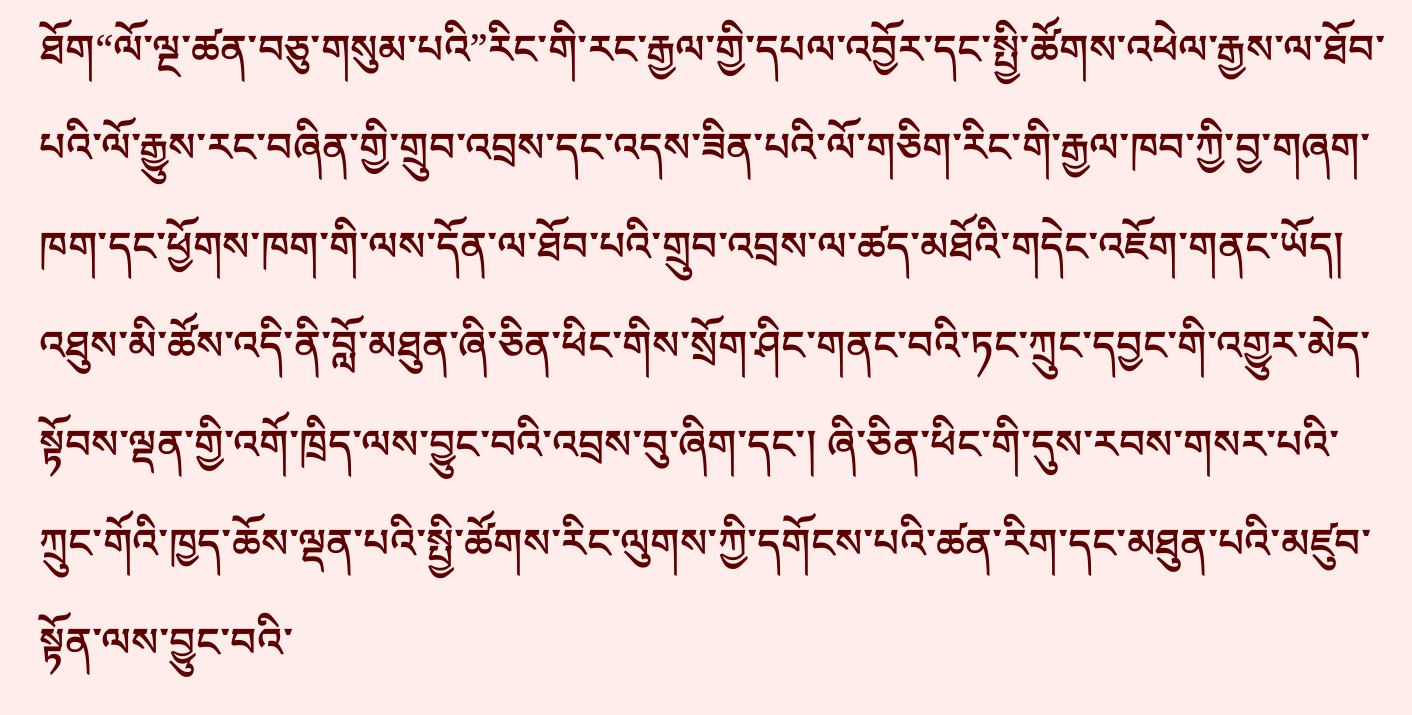ཐོག“ལོ་ལྔ་ཚན་བཅུ་གསུམ་པའི”རིང་གི་རང་རྒྱལ་གྱི་དཔལ་འབྱོར་དང་སྤྱི་ཚོགས་འཕེལ་རྒྱས་ལ་ཐོབ་པའི་ལོ་རྒྱུས་རང་བཞིན་གྱི་གྲུབ་འབྲས་དང་འདས་ཟིན་པའི་ལོ་གཅིག་རིང་གི་རྒྱལ་ཁབ་ཀྱི་བྱ་གཞག་ཁག་དང་ཕྱོགས་ཁག་གི་ལས་དོན་ལ་ཐོབ་པའི་གྲུབ་འབྲས་ལ་ཚད་མཐོའི་གདེང་འཇོག་གནང་ཡོད། འཐུས་མི་ཚོས་འདི་ནི་བློ་མཐུན་ཞི་ཅིན་ཕིང་གིས་སྲོག་ཤིང་གནང་བའི་ཏང་ཀྲུང་དབྱང་གི་འགྱུར་མེད་སྟོབས་ལྡན་གྱི་འགོ་ཁྲིད་ལས་བྱུང་བའི་འབྲས་བུ་ཞིག་དང་། ཞི་ཅིན་ཕིང་གི་དུས་རབས་གསར་པའི་ཀྲུང་གོའི་ཁྱད་ཆོས་ལྡན་པའི་སྤྱི་ཚོགས་རིང་ལུགས་ཀྱི་དགོངས་པའི་ཚན་རིག་དང་མཐུན་པའི་མཛུབ་སྟོན་ལས་བྱུང་བའི་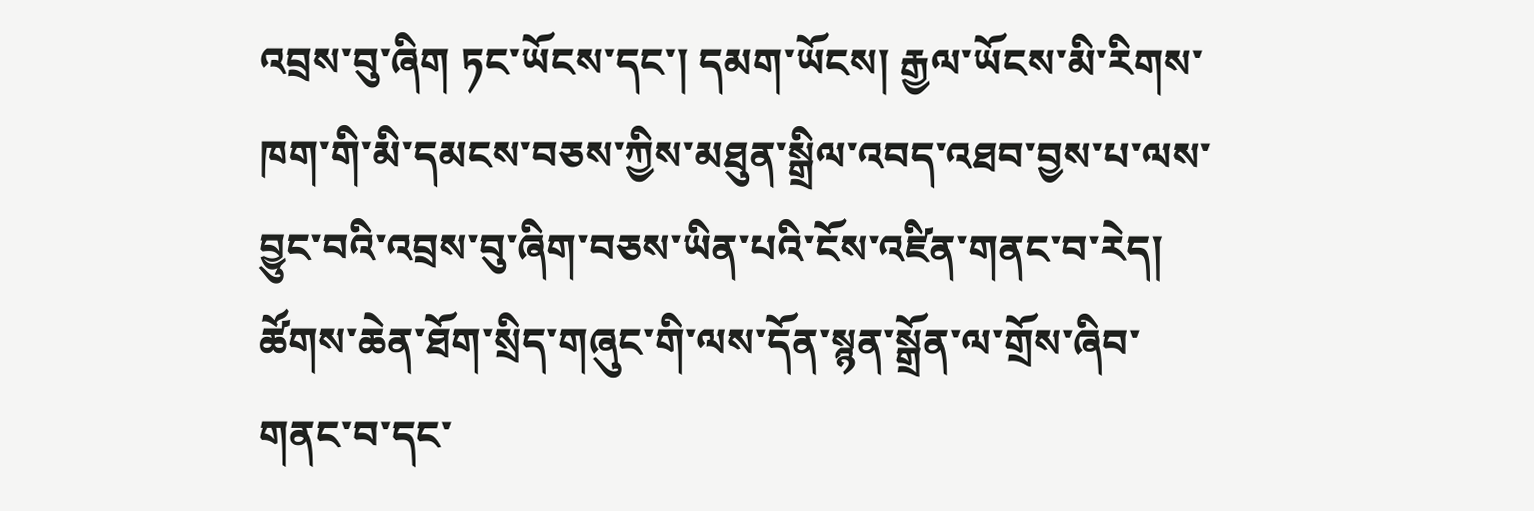འབྲས་བུ་ཞིག ཏང་ཡོངས་དང་། དམག་ཡོངས། རྒྱལ་ཡོངས་མི་རིགས་ཁག་གི་མི་དམངས་བཅས་ཀྱིས་མཐུན་སྒྲིལ་འབད་འཐབ་བྱས་པ་ལས་བྱུང་བའི་འབྲས་བུ་ཞིག་བཅས་ཡིན་པའི་ངོས་འཛིན་གནང་བ་རེད། ཚོགས་ཆེན་ཐོག་སྲིད་གཞུང་གི་ལས་དོན་སྙན་སྒྲོན་ལ་གྲོས་ཞིབ་གནང་བ་དང་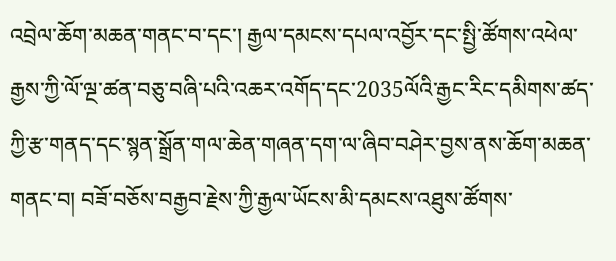འབྲེལ་ཆོག་མཆན་གནང་བ་དང་། རྒྱལ་དམངས་དཔལ་འབྱོར་དང་སྤྱི་ཚོགས་འཕེལ་རྒྱས་ཀྱི་ལོ་ལྔ་ཚན་བཅུ་བཞི་པའི་འཆར་འགོད་དང་2035ལོའི་རྒྱང་རིང་དམིགས་ཚད་ཀྱི་རྩ་གནད་དང་སྙན་སྒྲོན་གལ་ཆེན་གཞན་དག་ལ་ཞིབ་བཤེར་བྱས་ནས་ཆོག་མཆན་གནང་བ། བཟོ་བཅོས་བརྒྱབ་རྗེས་ཀྱི་རྒྱལ་ཡོངས་མི་དམངས་འཐུས་ཚོགས་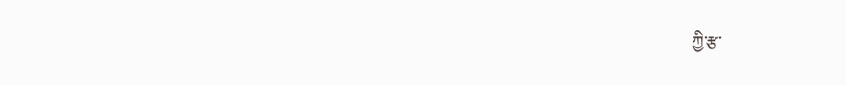ཀྱི་རྩ་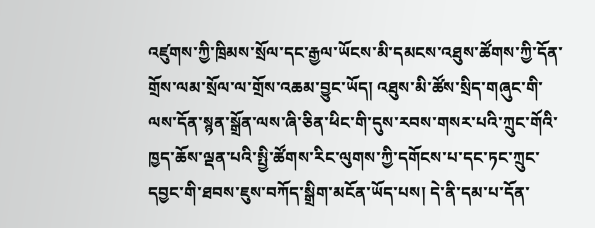འཛུགས་ཀྱི་ཁྲིམས་སྲོལ་དང་རྒྱལ་ཡོངས་མི་དམངས་འཐུས་ཚོགས་ཀྱི་དོན་གྲོས་ལམ་སྲོལ་ལ་གྲོས་འཆམ་བྱུང་ཡོད། འཐུས་མི་ཚོས་སྲིད་གཞུང་གི་ལས་དོན་སྙན་སྒྲོན་ལས་ཞི་ཅིན་ཕིང་གི་དུས་རབས་གསར་པའི་ཀྲུང་གོའི་ཁྱད་ཆོས་ལྡན་པའི་སྤྱི་ཚོགས་རིང་ལུགས་ཀྱི་དགོངས་པ་དང་ཏང་ཀྲུང་དབྱང་གི་ཐབས་ཇུས་བཀོད་སྒྲིག་མངོན་ཡོད་པས། དེ་ནི་དམ་པ་དོན་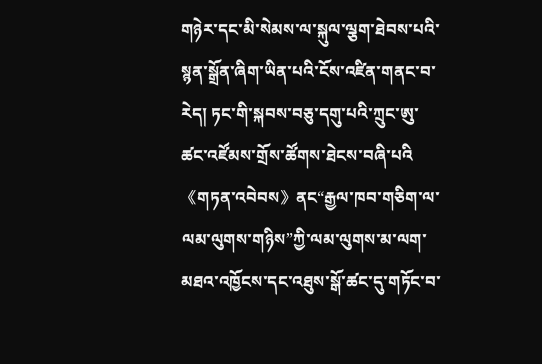གཉེར་དང་མི་སེམས་ལ་སྐུལ་ལྕག་ཐེབས་པའི་སྙན་སྒྲོན་ཞིག་ཡིན་པའི་ངོས་འཛིན་གནང་བ་རེད། ཏང་གི་སྐབས་བཅུ་དགུ་པའི་ཀྲུང་ཨུ་ཚང་འཛོམས་གྲོས་ཚོགས་ཐེངས་བཞི་པའི《གཏན་འབེབས》ནང“རྒྱལ་ཁབ་གཅིག་ལ་ལམ་ལུགས་གཉིས”ཀྱི་ལམ་ལུགས་མ་ལག་མཐའ་འཁྱོངས་དང་འཐུས་སྒོ་ཚང་དུ་གཏོང་བ་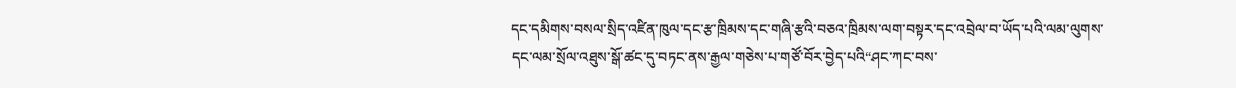དང་དམིགས་བསལ་སྲིད་འཛིན་ཁུལ་དང་རྩ་ཁྲིམས་དང་གཞི་རྩའི་བཅའ་ཁྲིམས་ལག་བསྟར་དང་འབྲེལ་བ་ཡོད་པའི་ལམ་ལུགས་དང་ལམ་སྲོལ་འཐུས་སྒོ་ཚང་དུ་བཏང་ནས་རྒྱལ་གཅེས་པ་གཙོ་བོར་བྱེད་པའི“ཤང་ཀང་བས་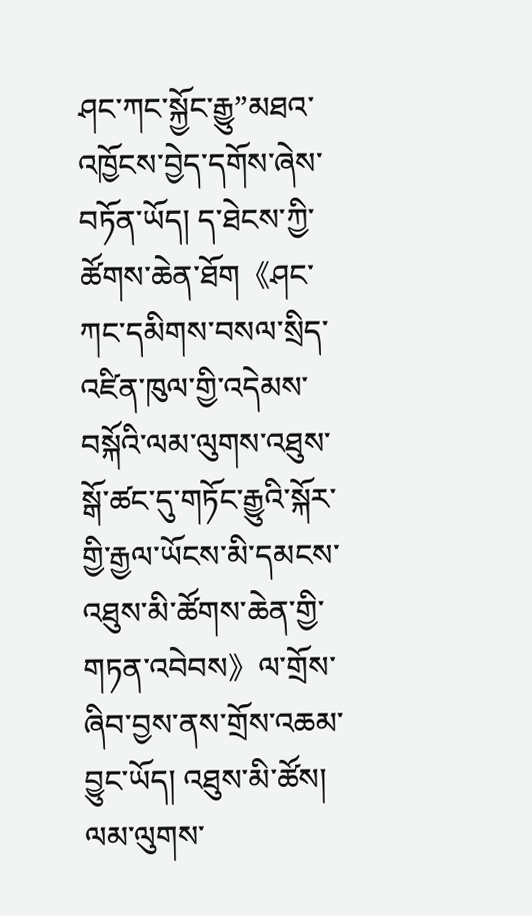ཤང་ཀང་སྐྱོང་རྒྱུ”མཐའ་འཁྱོངས་བྱེད་དགོས་ཞེས་བཏོན་ཡོད། ད་ཐེངས་ཀྱི་ཚོགས་ཆེན་ཐོག《ཤང་ཀང་དམིགས་བསལ་སྲིད་འཛིན་ཁུལ་གྱི་འདེམས་བསྐོའི་ལམ་ལུགས་འཐུས་སྒོ་ཚང་དུ་གཏོང་རྒྱུའི་སྐོར་གྱི་རྒྱལ་ཡོངས་མི་དམངས་འཐུས་མི་ཚོགས་ཆེན་གྱི་གཏན་འབེབས》ལ་གྲོས་ཞིབ་བྱས་ནས་གྲོས་འཆམ་བྱུང་ཡོད། འཐུས་མི་ཚོས། ལམ་ལུགས་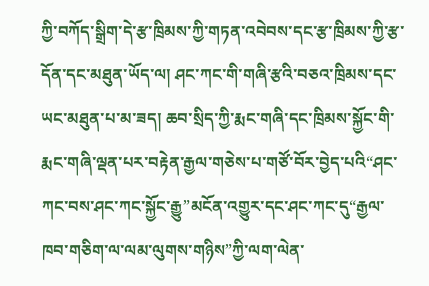ཀྱི་བཀོད་སྒྲིག་དེ་རྩ་ཁྲིམས་ཀྱི་གཏན་འབེབས་དང་རྩ་ཁྲིམས་ཀྱི་རྩ་དོན་དང་མཐུན་ཡོད་ལ། ཤང་ཀང་གི་གཞི་རྩའི་བཅའ་ཁྲིམས་དང་ཡང་མཐུན་པ་མ་ཟད། ཆབ་སྲིད་ཀྱི་རྨང་གཞི་དང་ཁྲིམས་སྐྱོང་གི་རྨང་གཞི་ལྡན་པར་བརྟེན་རྒྱལ་གཅེས་པ་གཙོ་བོར་བྱེད་པའི“ཤང་ཀང་བས་ཤང་ཀང་སྐྱོང་རྒྱུ”མངོན་འགྱུར་དང་ཤང་ཀང་དུ“རྒྱལ་ཁབ་གཅིག་ལ་ལམ་ལུགས་གཉིས”ཀྱི་ལག་ལེན་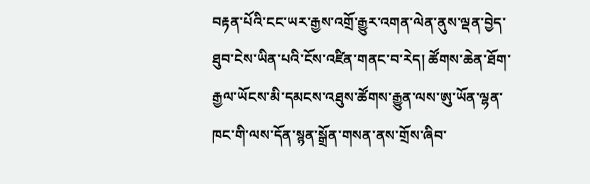བརྟན་པོའི་ངང་ཡར་རྒྱས་འགྲོ་རྒྱུར་འགན་ལེན་ནུས་ལྡན་བྱེད་ཐུབ་ངེས་ཡིན་པའི་ངོས་འཛིན་གནང་བ་རེད། ཚོགས་ཆེན་ཐོག་རྒྱལ་ཡོངས་མི་དམངས་འཐུས་ཚོགས་རྒྱུན་ལས་ཨུ་ཡོན་ལྷན་ཁང་གི་ལས་དོན་སྙན་སྒྲོན་གསན་ནས་གྲོས་ཞིབ་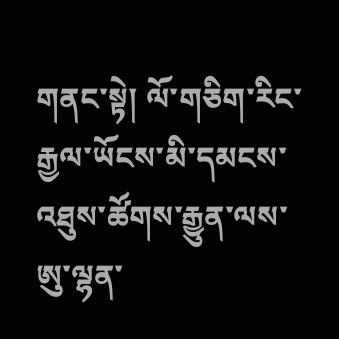གནང་སྟེ། ལོ་གཅིག་རིང་རྒྱལ་ཡོངས་མི་དམངས་འཐུས་ཚོགས་རྒྱུན་ལས་ཨུ་ལྷན་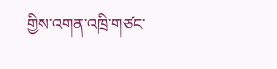གྱིས་འགན་འཁྲི་གཙང་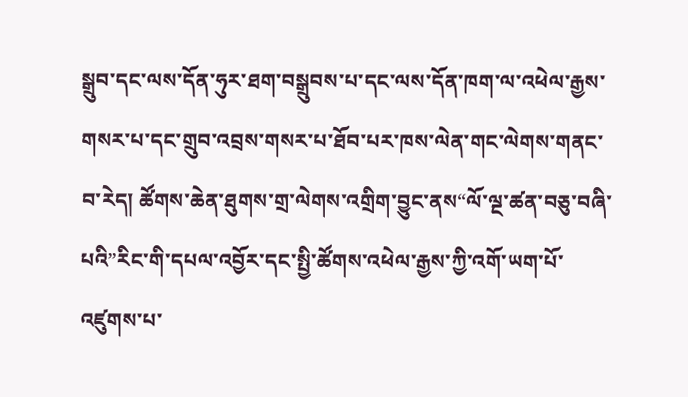སྒྲུབ་དང་ལས་དོན་ཧུར་ཐག་བསྒྲུབས་པ་དང་ལས་དོན་ཁག་ལ་འཕེལ་རྒྱས་གསར་པ་དང་གྲུབ་འབྲས་གསར་པ་ཐོབ་པར་ཁས་ལེན་གང་ལེགས་གནང་བ་རེད། ཚོགས་ཆེན་ཐུགས་གྲ་ལེགས་འགྲིག་བྱུང་ནས“ལོ་ལྔ་ཚན་བཅུ་བཞི་པའི”རིང་གི་དཔལ་འབྱོར་དང་སྤྱི་ཚོགས་འཕེལ་རྒྱས་ཀྱི་འགོ་ཡག་པོ་འཛུགས་པ་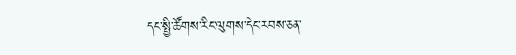དང་སྤྱི་ཚོགས་རིང་ལུགས་དེང་རབས་ཅན་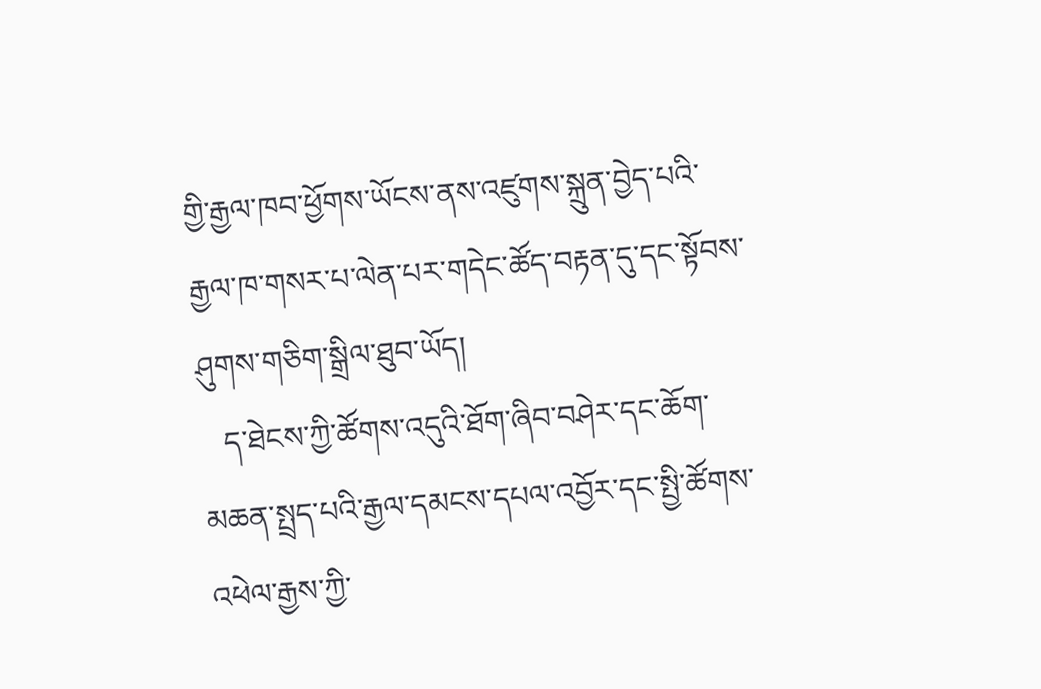གྱི་རྒྱལ་ཁབ་ཕྱོགས་ཡོངས་ནས་འཛུགས་སྐྲུན་བྱེད་པའི་རྒྱལ་ཁ་གསར་པ་ལེན་པར་གདེང་ཚོད་བརྟན་དུ་དང་སྟོབས་ཤུགས་གཅིག་སྒྲིལ་ཐུབ་ཡོད།
   ད་ཐེངས་ཀྱི་ཚོགས་འདུའི་ཐོག་ཞིབ་བཤེར་དང་ཆོག་མཆན་སྤྲད་པའི་རྒྱལ་དམངས་དཔལ་འབྱོར་དང་སྤྱི་ཚོགས་འཕེལ་རྒྱས་ཀྱི་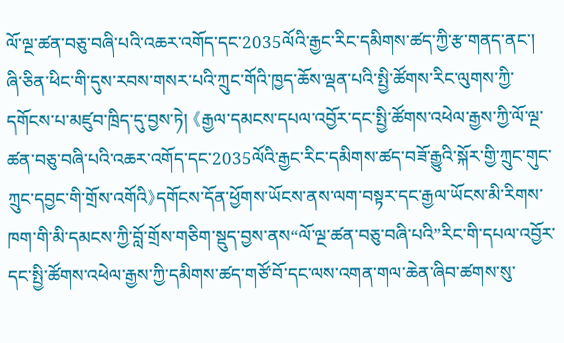ལོ་ལྔ་ཚན་བཅུ་བཞི་པའི་འཆར་འགོད་དང་2035ལོའི་རྒྱང་རིང་དམིགས་ཚད་ཀྱི་རྩ་གནད་ནང་། ཞི་ཅིན་ཕིང་གི་དུས་རབས་གསར་པའི་ཀྲུང་གོའི་ཁྱད་ཆོས་ལྡན་པའི་སྤྱི་ཚོགས་རིང་ལུགས་ཀྱི་དགོངས་པ་མཛུབ་ཁྲིད་དུ་བྱས་ཏེ། 《རྒྱལ་དམངས་དཔལ་འབྱོར་དང་སྤྱི་ཚོགས་འཕེལ་རྒྱས་ཀྱི་ལོ་ལྔ་ཚན་བཅུ་བཞི་པའི་འཆར་འགོད་དང་2035ལོའི་རྒྱང་རིང་དམིགས་ཚད་བཟོ་རྒྱུའི་སྐོར་གྱི་ཀྲུང་གུང་ཀྲུང་དབྱང་གི་གྲོས་འགོའི》དགོངས་དོན་ཕྱོགས་ཡོངས་ནས་ལག་བསྟར་དང་རྒྱལ་ཡོངས་མི་རིགས་ཁག་གི་མི་དམངས་ཀྱི་བློ་གྲོས་གཅིག་སྡུད་བྱས་ནས“ལོ་ལྔ་ཚན་བཅུ་བཞི་པའི”རིང་གི་དཔལ་འབྱོར་དང་སྤྱི་ཚོགས་འཕེལ་རྒྱས་ཀྱི་དམིགས་ཚད་གཙོ་བོ་དང་ལས་འགན་གལ་ཆེན་ཞིབ་ཚགས་སུ་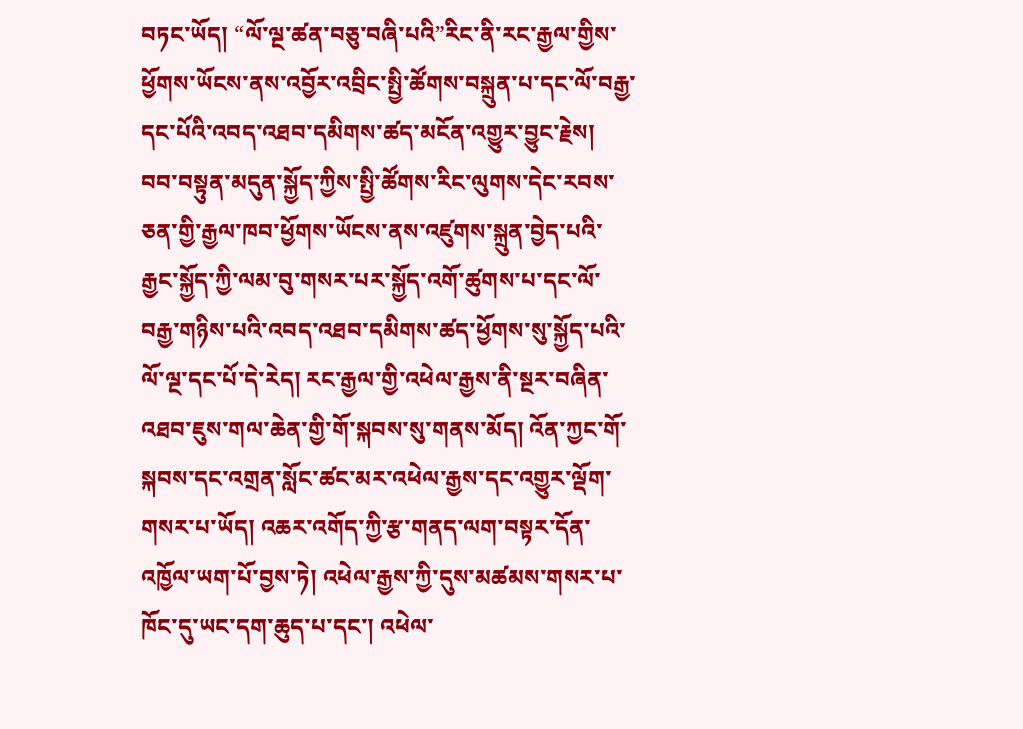བཏང་ཡོད། “ལོ་ལྔ་ཚན་བཅུ་བཞི་པའི”རིང་ནི་རང་རྒྱལ་གྱིས་ཕྱོགས་ཡོངས་ནས་འབྱོར་འབྲིང་སྤྱི་ཚོགས་བསྐྲུན་པ་དང་ལོ་བརྒྱ་དང་པོའི་འབད་འཐབ་དམིགས་ཚད་མངོན་འགྱུར་བྱུང་རྗེས། བབ་བསྟུན་མདུན་སྐྱོད་ཀྱིས་སྤྱི་ཚོགས་རིང་ལུགས་དེང་རབས་ཅན་གྱི་རྒྱལ་ཁབ་ཕྱོགས་ཡོངས་ནས་འཛུགས་སྐྲུན་བྱེད་པའི་རྒྱང་སྐྱོད་ཀྱི་ལམ་བུ་གསར་པར་སྐྱོད་འགོ་ཚུགས་པ་དང་ལོ་བརྒྱ་གཉིས་པའི་འབད་འཐབ་དམིགས་ཚད་ཕྱོགས་སུ་སྐྱོད་པའི་ལོ་ལྔ་དང་པོ་དེ་རེད། རང་རྒྱལ་གྱི་འཕེལ་རྒྱས་ནི་སྔར་བཞིན་འཐབ་ཇུས་གལ་ཆེན་གྱི་གོ་སྐབས་སུ་གནས་མོད། འོན་ཀྱང་གོ་སྐབས་དང་འགྲན་སློང་ཚང་མར་འཕེལ་རྒྱས་དང་འགྱུར་ལྡོག་གསར་པ་ཡོད། འཆར་འགོད་ཀྱི་རྩ་གནད་ལག་བསྟར་དོན་འཁྱོལ་ཡག་པོ་བྱས་ཏེ། འཕེལ་རྒྱས་ཀྱི་དུས་མཚམས་གསར་པ་ཁོང་དུ་ཡང་དག་ཆུད་པ་དང་། འཕེལ་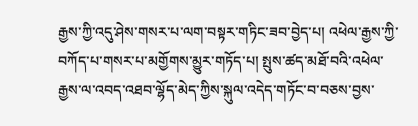རྒྱས་ཀྱི་འདུ་ཤེས་གསར་པ་ལག་བསྟར་གཏིང་ཟབ་བྱེད་པ། འཕེལ་རྒྱས་ཀྱི་བཀོད་པ་གསར་པ་མགྱོགས་མྱུར་གཏོད་པ། སྤུས་ཚད་མཐོ་བའི་འཕེལ་རྒྱས་ལ་འབད་འཐབ་ལྷོད་མེད་ཀྱིས་སྐུལ་འདེད་གཏོང་བ་བཅས་བྱས་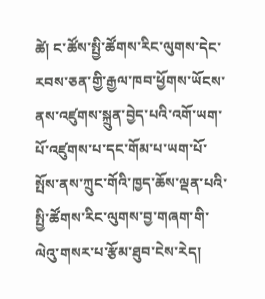ཚེ། ང་ཚོས་སྤྱི་ཚོགས་རིང་ལུགས་དེང་རབས་ཅན་གྱི་རྒྱལ་ཁབ་ཕྱོགས་ཡོངས་ནས་འཛུགས་སྐྲུན་བྱེད་པའི་འགོ་ཡག་པོ་འཛུགས་པ་དང་གོམ་པ་ཡག་པོ་སྤོས་ནས་ཀྲུང་གོའི་ཁྱད་ཆོས་ལྡན་པའི་སྤྱི་ཚོགས་རིང་ལུགས་བྱ་གཞག་གི་ལེའུ་གསར་པ་རྩོམ་ཐུབ་ངེས་རེད།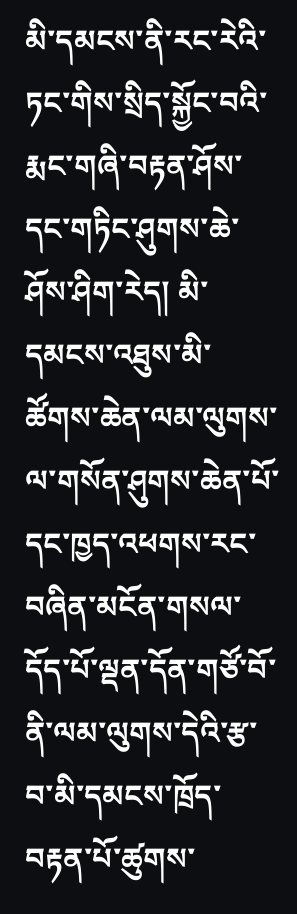མི་དམངས་ནི་རང་རེའི་ཏང་གིས་སྲིད་སྐྱོང་བའི་རྨང་གཞི་བརྟན་ཤོས་དང་གཏིང་ཤུགས་ཆེ་ཤོས་ཤིག་རེད། མི་དམངས་འཐུས་མི་ཚོགས་ཆེན་ལམ་ལུགས་ལ་གསོན་ཤུགས་ཆེན་པོ་དང་ཁྱད་འཕགས་རང་བཞིན་མངོན་གསལ་དོད་པོ་ལྡན་དོན་གཙོ་བོ་ནི་ལམ་ལུགས་དེའི་རྩ་བ་མི་དམངས་ཁྲོད་བརྟན་པོ་ཚུགས་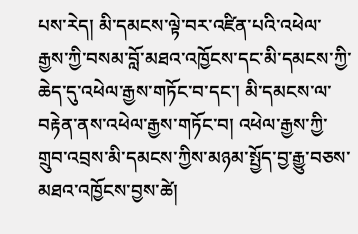པས་རེད། མི་དམངས་ལྟེ་བར་འཛིན་པའི་འཕེལ་རྒྱས་ཀྱི་བསམ་བློ་མཐའ་འཁྱོངས་དང་མི་དམངས་ཀྱི་ཆེད་དུ་འཕེལ་རྒྱས་གཏོང་བ་དང་། མི་དམངས་ལ་བརྟེན་ནས་འཕེལ་རྒྱས་གཏོང་བ། འཕེལ་རྒྱས་ཀྱི་གྲུབ་འབྲས་མི་དམངས་ཀྱིས་མཉམ་སྤྱོད་བྱ་རྒྱུ་བཅས་མཐའ་འཁྱོངས་བྱས་ཚེ།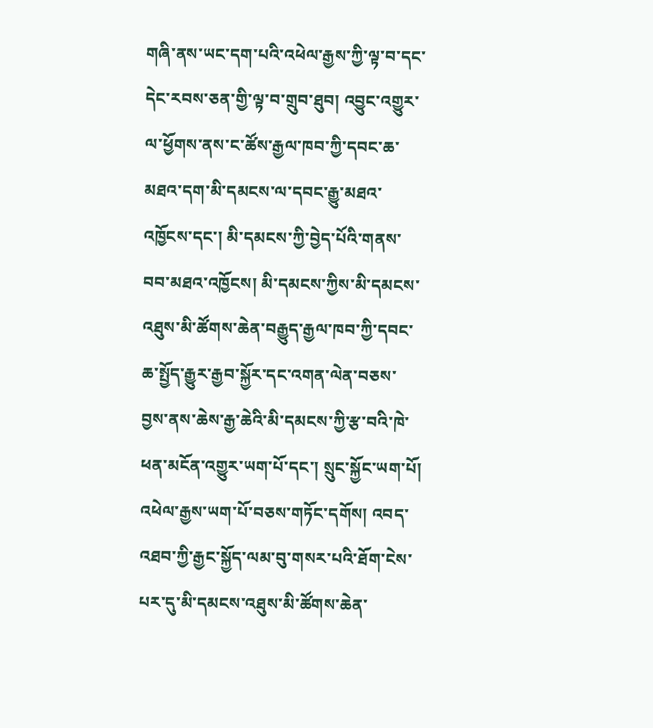གཞི་ནས་ཡང་དག་པའི་འཕེལ་རྒྱས་ཀྱི་ལྟ་བ་དང་དེང་རབས་ཅན་གྱི་ལྟ་བ་གྲུབ་ཐུབ། འབྱུང་འགྱུར་ལ་ཕྱོགས་ནས་ང་ཚོས་རྒྱལ་ཁབ་ཀྱི་དབང་ཆ་མཐའ་དག་མི་དམངས་ལ་དབང་རྒྱུ་མཐའ་འཁྱོངས་དང་། མི་དམངས་ཀྱི་བྱེད་པོའི་གནས་བབ་མཐའ་འཁྱོངས། མི་དམངས་ཀྱིས་མི་དམངས་འཐུས་མི་ཚོགས་ཆེན་བརྒྱུད་རྒྱལ་ཁབ་ཀྱི་དབང་ཆ་སྤྱོད་རྒྱུར་རྒྱབ་སྐྱོར་དང་འགན་ལེན་བཅས་བྱས་ནས་ཆེས་རྒྱ་ཆེའི་མི་དམངས་ཀྱི་རྩ་བའི་ཁེ་ཕན་མངོན་འགྱུར་ཡག་པོ་དང་། སྲུང་སྐྱོང་ཡག་པོ། འཕེལ་རྒྱས་ཡག་པོ་བཅས་གཏོང་དགོས། འབད་འཐབ་ཀྱི་རྒྱང་སྐྱོད་ལམ་བུ་གསར་པའི་ཐོག་ངེས་པར་དུ་མི་དམངས་འཐུས་མི་ཚོགས་ཆེན་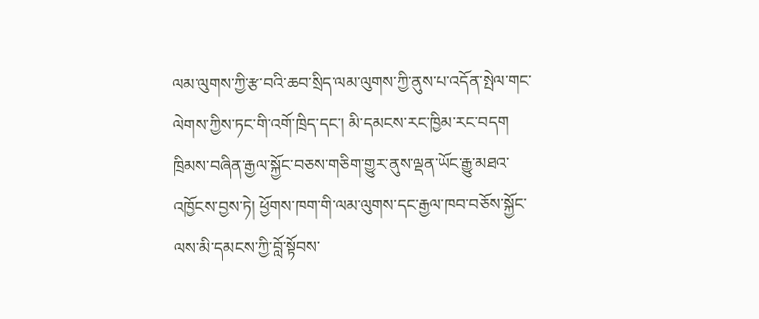ལམ་ལུགས་ཀྱི་རྩ་བའི་ཆབ་སྲིད་ལམ་ལུགས་ཀྱི་ནུས་པ་འདོན་སྤེལ་གང་ལེགས་ཀྱིས་ཏང་གི་འགོ་ཁྲིད་དང་། མི་དམངས་རང་ཁྱིམ་རང་བདག ཁྲིམས་བཞིན་རྒྱལ་སྐྱོང་བཅས་གཅིག་གྱུར་ནུས་ལྡན་ཡོང་རྒྱུ་མཐའ་འཁྱོངས་བྱས་ཏེ། ཕྱོགས་ཁག་གི་ལམ་ལུགས་དང་རྒྱལ་ཁབ་བཅོས་སྐྱོང་ལས་མི་དམངས་ཀྱི་བློ་སྟོབས་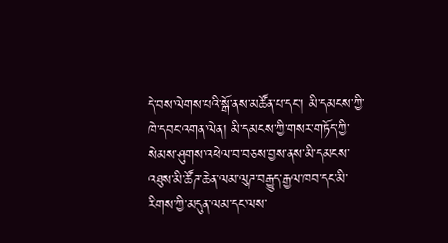དེ་བས་ལེགས་པའི་སྒོ་ནས་མཚོན་པ་དང་། མི་དམངས་ཀྱི་ཁེ་དབང་འགན་ལེན། མི་དམངས་ཀྱི་གསར་གཏོད་ཀྱི་སེམས་ཤུགས་འཕེལ་བ་བཅས་བྱས་ནས་མི་དམངས་འཐུས་མི་ཚོཌ་ཆེན་ལམ་ལུཌ་བརྒྱུད་རྒྱལ་ཁབ་དང་མི་རིགས་ཀྱི་མདུན་ལམ་དང་ལས་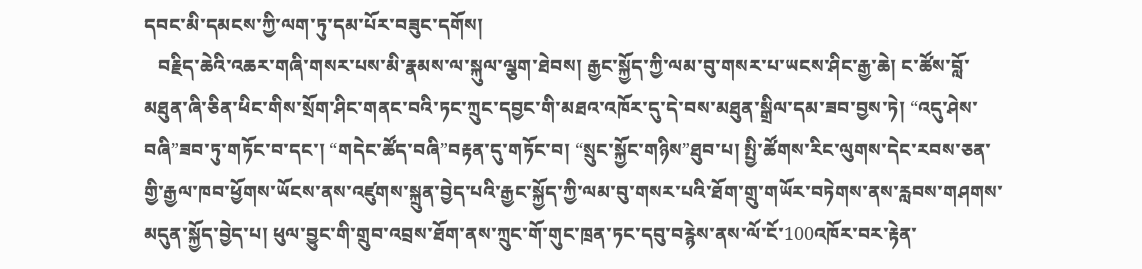དབང་མི་དམངས་ཀྱི་ལག་ཏུ་དམ་པོར་བཟུང་དགོས།
   བརྗིད་ཆེའི་འཆར་གཞི་གསར་པས་མི་རྣམས་ལ་སྐུལ་ལྕག་ཐེབས། རྒྱང་སྐྱོད་ཀྱི་ལམ་བུ་གསར་པ་ཡངས་ཤིང་རྒྱ་ཆེ། ང་ཚོས་བློ་མཐུན་ཞི་ཅིན་ཕིང་གིས་སྲོག་ཤིང་གནང་བའི་ཏང་ཀྲུང་དབྱང་གི་མཐའ་འཁོར་དུ་དེ་བས་མཐུན་སྒྲིལ་དམ་ཟབ་བྱས་ཏེ། “འདུ་ཤེས་བཞི”ཟབ་ཏུ་གཏོང་བ་དང་། “གདེང་ཚོད་བཞི”བརྟན་དུ་གཏོང་བ། “སྲུང་སྐྱོང་གཉིས”ཐུབ་པ། སྤྱི་ཚོགས་རིང་ལུགས་དེང་རབས་ཅན་གྱི་རྒྱལ་ཁབ་ཕྱོགས་ཡོངས་ནས་འཛུགས་སྐྲུན་བྱེད་པའི་རྒྱང་སྐྱོད་ཀྱི་ལམ་བུ་གསར་པའི་ཐོག་གྲུ་གཡོར་བཏེགས་ནས་རླབས་གཤགས་མདུན་སྐྱོད་བྱེད་པ། ཕུལ་བྱུང་གི་གྲུབ་འབྲས་ཐོག་ནས་ཀྲུང་གོ་གུང་ཁྲན་ཏང་དབུ་བརྙེས་ནས་ལོ་ངོ་100འཁོར་བར་རྟེན་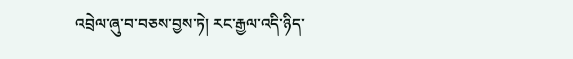འབྲེལ་ཞུ་བ་བཅས་བྱས་ཏེ། རང་རྒྱལ་འདི་ཉིད་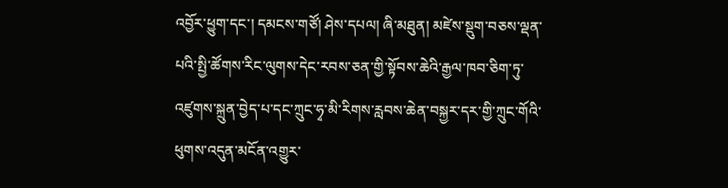འབྱོར་ཕྱུག་དང་། དམངས་གཙོ། ཤེས་དཔལ། ཞི་མཐུན། མཛེས་སྡུག་བཅས་ལྡན་པའི་སྤྱི་ཚོགས་རིང་ལུགས་དེང་རབས་ཅན་གྱི་སྟོབས་ཆེའི་རྒྱལ་ཁབ་ཅིག་ཏུ་འཛུགས་སྐྲུན་བྱེད་པ་དང་ཀྲུང་ཧྭ་མི་རིགས་རླབས་ཆེན་བསྐྱར་དར་གྱི་ཀྲུང་གོའི་ཕུགས་འདུན་མངོན་འགྱུར་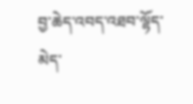བྱ་ཆེད་འབད་འཐབ་ལྷོད་མེད་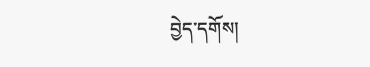བྱེད་དགོས།